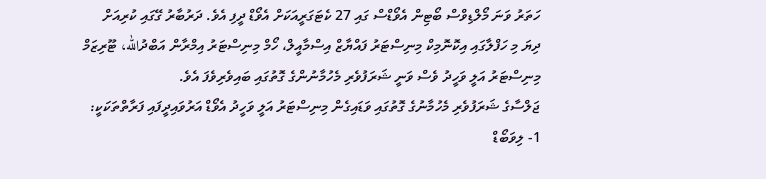ހަތަރު ވަނަ މޯލްޑިވްސް ބޯޓިން އެވޯޑްސް ގައި 27 ކެޓަގަރީއަކަށް އެވޯޑް ދީފި އެވެ. ދަރުބާރު ގޭގައި ކުރިއަށް ދިޔަ މި ހަފްލާގައި އިކޮނޮމިކް މިނިސްޓަރު ފައްޔާޒް އިސްމާއީލް، ހޯމް މިނިސްޓަރު އިމްރާން އަބްދުالله، ޓޫރިޒަމް މިނިސްޓަރު އަލީ ވަހީދު ވެސް ވަނީ ޝަރަފުވެރި މެހުމާނުންގެ ގޮތުގައި ބައިވެރިވެފަ އެވެ.
ޖަލްސާގެ ޝަރަފުވެރި މެހުމާނުގެ ގޮތުގައި ވަޑައިގެން މިނިސްޓަރު އަލީ ވަހީދު އެވޯޑް އަރުވައިދީފައި ފަރާތްތަކަކީ:
1- ލިވަބޯޑް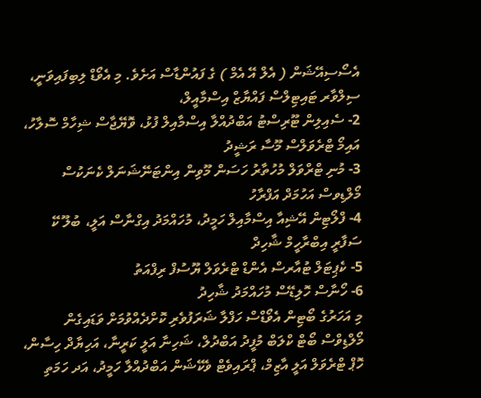އެސޯސިއޭޝަން ( އެލް އޭ އެމް ) ގެ ފައުންޑާސް އަށެވެ. މި އެވޯޑް ލިބިފައިވަނީ، ސިލްވާރ ޓައިޓިލްސް ފައްޔާޒް އިސްމާއީލް،
2- ސެއިލިން ޓޫރިސްޓު އަބްދުއްލާ އިސްމާއިލް ފުޅު، ވޮޔޭޖާސް ޝިހާމް ސޮލާހު، އައިމޯ ޓްރެވަލްސް މޫސާ ރަޝީދު
3- މުނި ޓްރްވަލް މުހުތާރު ހަސަން މޫވިން އިންޓަނޭޝަނަލް ކެނަކުސް މޯލްޑިވސް އަހުމަދް އަފްރާހު
4- ފްލޯޓިން އޭޝިއާ އިސްމާއިލް ހަމީދު، މުހައްމަދު އިގްނާސް އަލީ، ބުލޫ ކޭ ސަފާރީ އިބްރާހީމް ޝާހިދް
5- ކެޕިޓަލް ޓުއާރސް އެންޑް ޓްރެވަލް ޔޫސުފް ރިފްއަތު
6- ހޯނާސް ހޮލިޑޭސް މުހައްމަދު ޝާހިދު
މި އަހަރުގެ ބޯޓިން އެވޯޑްސް ހަފްލާ ޝަރަފުވެރި ކޮށްދެއްވުމަށް ވަޑައިގެން މޯލްޑިވްސް ބޯޓް ކްލަބް މުފީދު އަބްދުލް، ޝަހިނާ އަލީ ކަރީނާ، އަހިޔާދް ހިސާން، ހޮޕް ޓްރެވަލް އަލީ އާޒިމް، ޕްރައިވެޓް ވެކޭޝަން އަބްދުއްލާ ހަމީދު، އަދ ހަމަތި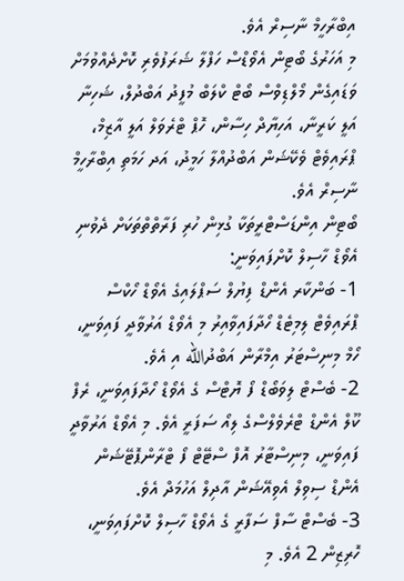އިބްރާހީމް ނާސިރް އެވެ.
މި އަހަރުގެ ބޯޓިން އެވޯޑްސް ހަފްލާ ޝަރަފުވެރި ކޮށްދެއްވުމަށް ވަޑައިގެން މޯލްޑިވްސް ބޯޓް ކްލަބް މުފީދު އަބްދުލް، ޝަހިނާ އަލީ ކަރީނާ، އަހިޔާދް ހިސާން، ހޮޕް ޓްރެވަލް އަލީ އާޒިމް، ޕްރައިވެޓް ވެކޭޝަން އަބްދުއްލާ ހަމީދު، އަދ ހަމަތި އިބްރާހީމް ނާސިރް އެވެ.
ބޯޓިން އިންޑަސްޓްރީތަކާ ގުޅިން ހުރި ފަރާތްތްތަކަށް ދެވުނި އެވޯޑް ހާސިލް ކޮށްފައިވަނީ:
1- ބަންކާރ އެންޑް ފިޔުލް ސަޕްލައިގެ އެވޯޑް ހޯކްސް ޕްރައިވެޓް ލިމިޓެޑް ހޯދާފައިވާއިރު މި އެވޯޑް އަރުވާދީ ފައިވަނީ، ހޯމް މިނިސްޓަރު އިމްރާން އަބްދުالله އި އެވެ.
2- ބެސްޓް ލިވަބޯޑް ފޯ ޔޮޓްސް ގެ އެވޯޑް ހޯދާފައިވަނީ، ރެފް ކޫލް އެންޑް ޓްރެވެލްސްގެ ލިއޯ ސަފަރީ އެވެ. މި އެވޯޑް އަރުވާދީ ފައިވަނީ، މިނިސްޓާރު އޮފް ސްޓޭޓް ފޯ ޓްރާންޕޮޓޭޝަން އެންޑް ސިވިލް އެވިއޭޝަން އާދިލް އަހުމަދް އެވެ.
3- ބެސްޓް ސާފް ސަފާރީ ގެ އެވޯޑް ހާސިލް ކޮށްފައިވަނީ، ހޮރިޒިން 2 އެވެ. މި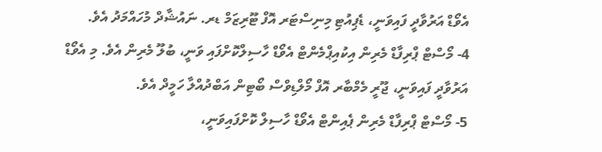އެވޯޑް އަރުވާދީ ފައިވަނީ، ޑެޕިއުޓި މިނިސްޓަރ އޮފް ޓޫރިޒަމް ޑރ. ނައުޝާދް މުހައްމަދު އެވެ.
4- މޯސްޓް ޕްރިފާޑް މެރިން އިކުއިޕްމެންޓް އެވޯޑް ހާސިލްކޮށްފައި ވަނީ، ބުލޫ މެރިން އެވެ. މި އެވޯޑް އަރުވާދީ ފައިވަނީ، ޖޫރީ މެމްބާރ އޮފް މޯލްޑިވްސް ބޯޓިން އަބްދުއްލާ ހަމީދް އެވެ.
5- މޯސްޓް ޕްރިފާޑް މެރިން ޕެއިންޓް އެވޯޑް ހާސިލް ކޮށްފައިވަނީ،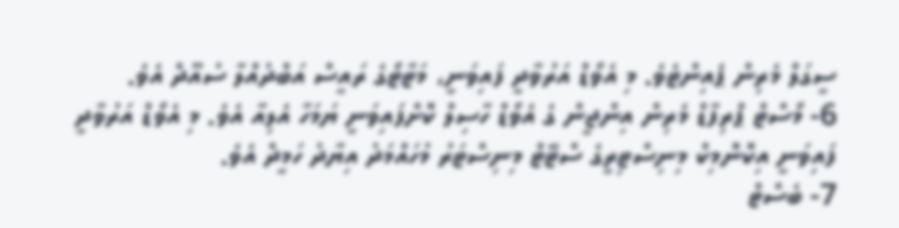ސީގަލް މެރިން ޕެއިންޓެވެ. މި އެވޯޑް އަރުވާދީ ފައިވަނީ، މަޓާޓޯގެ ރައީސް އަބްދުއްލާ ސުއޫދް އެވެ.
6- މޯސްޓް ޕްރިފާޑް މެރިން އިންޖީން ގެ އެވޯޑް ހާސިލް ކޮށްފައިވަނީ ޔަމަހާ އެލިއާ އެވެ. މި އެވޯޑް އަރުވާދީ ފައިވަނީ އިކޮނޮމިކް މިނިސްޓިރީގެ ސްޓޭޓް މިނިސްޓަރު މުހައްމަދު އިޔާދު ހަމީދް އެވެ.
7- ބެސްޓް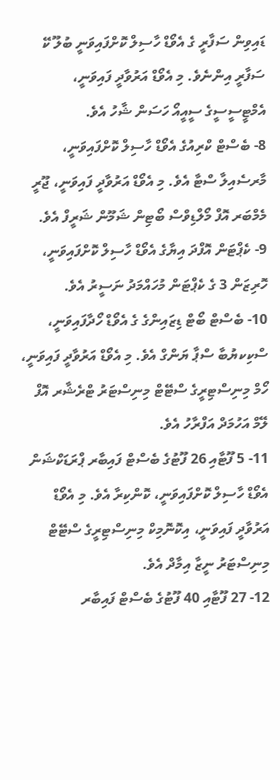ޑައިވިން ސަފާރީ ގެ އެވޯޑް ހާސިލް ކޮށްފައިވަނީ ބުލޫ ކޭ ސަފާރީ އިންނެވެ. މި އެވޯޑް އަރުވާދީ ފައިވަނީ، އެމްޓީސީސީގެ ސީއީއޯ ހަސަން ޝާހު އެވެ.
8- ބެސްޓް ކްރިއުގެ އެވޯޑް ހާސިލް ކޮށްފައިވަނީ، މާރސެއިލާ ސްޓާ އެވެ. މި އެވޯޑް އަރުވާދީ ފައިވަނީ، ޖޫރީ މެމްބަރ އޮފް މޯލްޑިވްސް ބޯޓިން ޝަމޫން ޝަރީފް އެވެ.
9- ކެޕްޓަން އޮފްދަ އިޔާގެ އެވޯޑް ހާސިލް ކޮށްފައިވަނީ، ހޮރިޒަން 3 ގެ ކެޕްޓަން މުހައްމަދު ނަސީރު އެވެ.
10- ބެސްޓް ބޯޓް ޑިޒައިންގެ ގެ އެވޯޑް ހޯދާފައިވަނީ، ސްކިކޔުބާ ސްޕާ ޔަންގް އެވެ. މި އެވޯޑް އަރުވާދީ ފައިވަނީ، ހޯމް މިނިސްޓިރީގެ ސްޓޭޓް މިނިސްޓަރު ޓްރެޝާރ އޮފް ލޭމް އަހުމަދް އަފްރާހު އެވެ.
11- 5 ފޫޓާއި 26 ފޫޓުގެ ބެސްޓް ފައިބާރ ޕްރަޑަކްޝަން އެވޯޑް ހާސިލް ކޮށްފައިވަނީ، ކޮންކިރާ އެވެ. މި އެވޯޑް އަރުވާދީ ފައިވަނީ، އިކޮނޮމިކް މިނިސްޓިރީގެ ސްޓޭޓް މިނިސްޓަރު ނީޒާ އިމާދް އެވެ.
12- 27 ފޫޓާއި 40 ފޫޓުގެ ބެސްޓް ފައިބާރ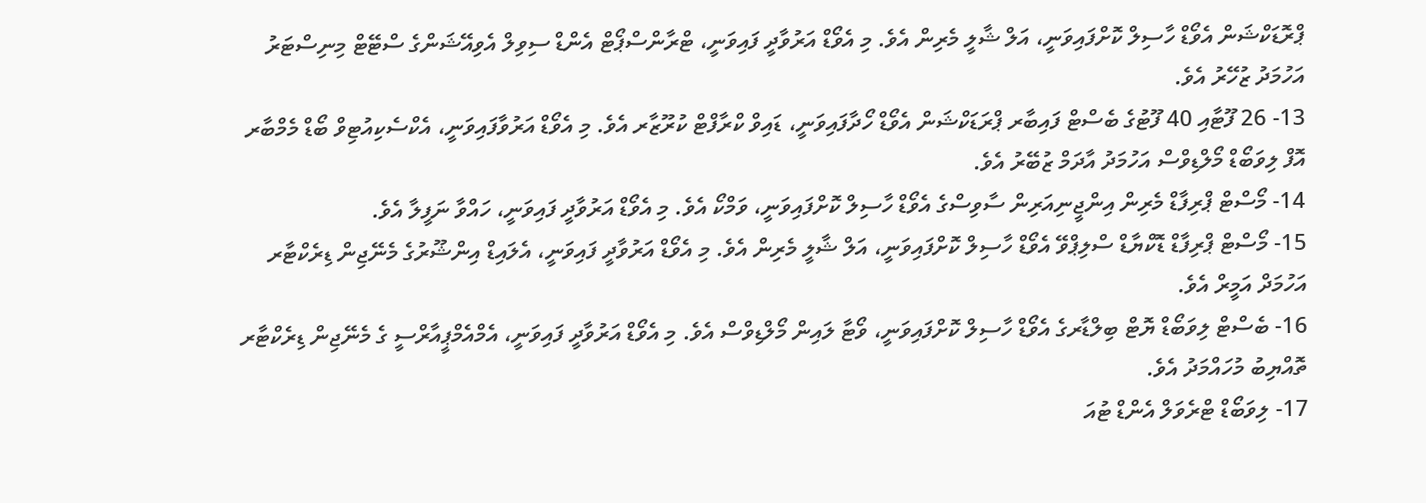ޕްރޮޑަކްޝަން އެވޯޑް ހާސިލް ކޮށްފައިވަނީ، އަލް ޝާލީ މެރިން އެވެ. މި އެވޯޑް އަރުވާދީ ފައިވަނީ، ޓްރާންސްޕޯޓް އެންޑް ސިވިލް އެވިއޭޝަންގެ ސްޓޭޓް މިނިސްޓަރު އަހުމަދު ޒުހޭރު އެވެ.
13- 26 ފޫޓާއި 40 ފޫޓުގެ ބެސްޓް ފައިބާރ ޕްރަޑަކްޝަން އެވޯޑް ހޯދާފައިވަނީ، ޑައިވް ކްރާފްޓް ކުރޫޒާރ އެވެ. މި އެވޯޑް އަރުވާފައިވަނީ، އެކްސެކިއުޓިވް ބޯޑް މެމްބާރ އޮފް ލިވަބޯޑް މޯލްޑިވްސް އަހުމަދު އާދަމް ޒުބޭރު އެވެ.
14- މޯސްޓް ޕްރިފާޑް މެރިން އިންޖީނިއަރިން ސާވިސްގެ އެވޯޑް ހާސިލް ކޮށްފައިވަނީ، ވަމްކޯ އެވެ. މި އެވޯޑް އަރުވާދީ ފައިވަނީ، ހައްވާ ނަފީލާ އެވެ.
15- މޯސްޓް ޕްރިފާޑް ޑޮކްޔާޑް ސްލިޕްވޭ އެވޯޑް ހާސިލް ކޮށްފައިވަނީ، އަލް ޝާލީ މެރިން އެވެ. މި އެވޯޑް އަރުވާދީ ފައިވަނީ، އެލައިޑް އިންޝޫރުގެ މެނޭޖިން ޑިރެކްޓާރ އަހުމަދް އަމީރް އެވެ.
16- ބެސްޓް ލިވަބޯޑް ޔޮޓް ބިލްޑާރގެ އެވޯޑް ހާސިލް ކޮށްފައިވަނީ، ވޯޓާ ލައިން މޯލްޑިވްސް އެވެ. މި އެވޯޑް އަރުވާދީ ފައިވަނީ، އެމްއެމްޕީއާރްސީ ގެ މެނޭޖިން ޑިރެކްޓާރ ތޮއްޔިބު މުހައްމަދު އެވެ.
17- ލިވަބޯޑް ޓްރެވަލް އެންޑް ޓުއަ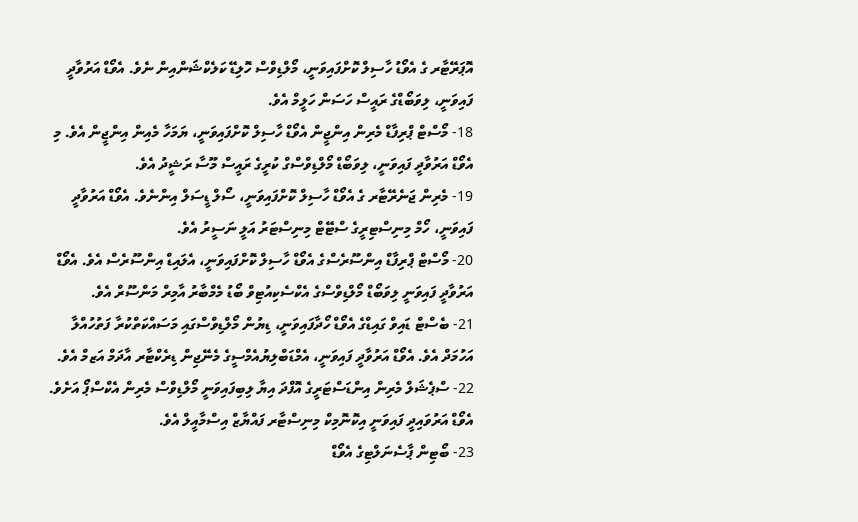އޮޕަރޭޓާރ ގެ އެވޯޑު ހާސިލް ކޮށްފައިވަނީ، މޯލްޑިވްސް ހޮލިޑޭ ކަލެކްޝަންއިން ނެވެ. އެވޯޑް އަރުވާދީ ފައިވަނީ، ލިވަބޯޑްގެ ރައީސް ހަސަން ހަލީމް އެވެ.
18- މޯސްޓް ޕްރިފާޑް މެރިން އިންޖީން އެވޯޑް ހާސިލް ކޮށްފައިވަނީ، ޔަމަހާ މެއިން އިންޖީން އެވެ. މި އެވޯޑް އަރުވާދީ ފައިވަނީ، ލިވަބޯޑް މޯލްޑިވްސްގް ކުރީގެ ރައީސް މޫސާ ރަޝީދު އެވެ.
19- މެރިން ޖަނެރޭޓާރ ގެ އެވޯޑް ހާސިލް ކޮށްފައިވަނީ، ސޯލް ޑީސަލް އިންނެވެ. އެވޯޑް އަރުވާދީ ފައިވަނީ، ހޯމް މިނިސްޓިރީގެ ސްޓޭޓް މިނިސްޓަރު އަލީ ނަސީރު އެވެ.
20- މޯސްޓް ޕްރިފާޑް އިންސޫރެސްގެ އެވޯޑް ހާސިލް ކޮށްފައިވަނީ، އެލައިޑް އިންސޫރެސް އެވެ. އެވޯޑް އަރުވާދީ ފައިވަނީ ލިވަބޯޑް މޯލްޑިވްސްގެ އެކްސެކިއުޓިވް ބޯޑު މެމްބާރު އާމިރް މަންސޫރް އެވެ.
21- ބެސްޓް ޑައިވް ގައިޑްގެ އެވޯޑް ހޯދާފައިވަނީ، ޑިޔުން މޯލްޑިވްސްގައި މަސައްކަތްކުރާ ފަތުހުއްލާ އަހުމަދް އެވެ. އެވޯޑް އަރުވާދީ ފައިވަނީ، އެމްޑަބްލިޔުއެމްސީގެ މެނޭޖިން ޑިރެކްޓާރ އާދަމް އަޒމް އެވެ.
22- ސްޕެޝަލް މެރިން އިންޑަސްޓަރީގެ އޮފްދަ އިޔާ ލިބިފައިވަނީ މޯލްޑިވްސް މެރިން އެކްސްޕޯ އަށެވެ. އެވޯޑް އަރުވައިދީ ފައިވަނީ އިކޮނޮމިކް މިނިސްޓާރ ފައްޔާޒް އިސްމާއީލް އެވެ.
23- ބޯޓިން ޕާސެނަލްޓިގެ އެވޯޑް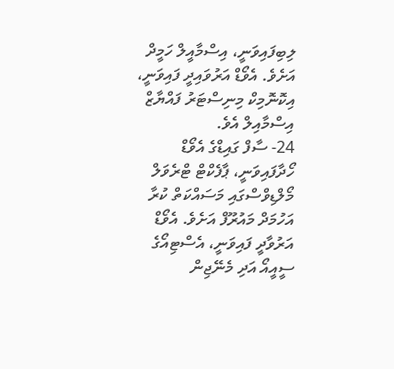ލިބިފައިވަނީ، އިސްމާއީލް ހަމީދް އަށެވެ. އެވޯޑް އަރުވައިދީ ފައިވަނީ، އިކޮނޮމިކް މިނިސްޓަރު ފައްޔާޒް އިސްމާއިލް އެވެ.
24- ސާފް ގައިޑްގެ އެވޯޑް ހޯދާފައިވަނީ، ޕާފެކްޓް ޓްރެވަލް މޯލްޑިވްސްގައި މަސައްކަތް ކުރާ އަހުމަދް މައުރޫފް އަށެވެ. އެވޯޑް އަރުވާދީ ފައިވަނީ، އެސްޓިއޯގެ ސީއީއޯ އަދި މެނޭޖިން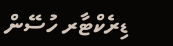ޑިރެކްޓާރ ހުސޭން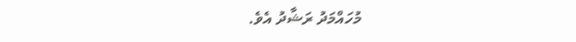މުހައްމަދު ރަޝާދު އެވެ.